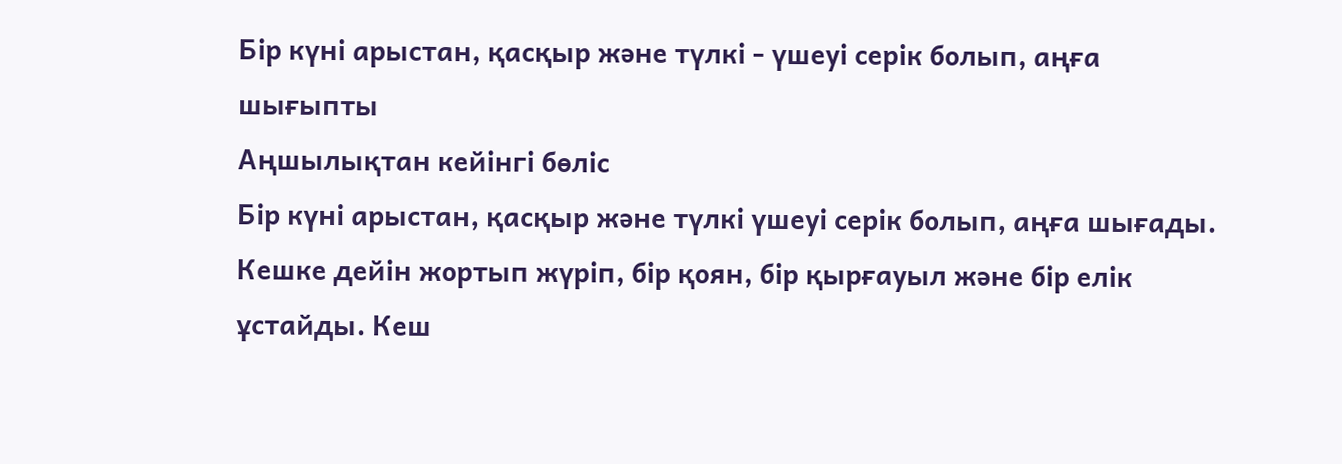Бір күні арыстан, қасқыр және түлкі - үшеуі серік болып, аңға шығыпты
Аңшылықтан кейінгі бөліс
Бір күні арыстан, қасқыр және түлкі үшеуі серік болып, аңға шығады. Кешке дейін жортып жүріп, бір қоян, бір қырғауыл және бір елік ұстайды. Кеш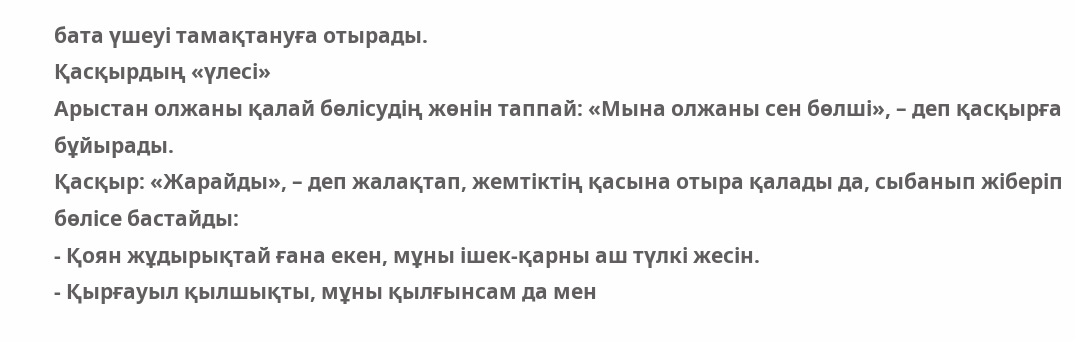бата үшеуі тамақтануға отырады.
Қасқырдың «үлесі»
Арыстан олжаны қалай бөлісудің жөнін таппай: «Мына олжаны сен бөлші», – деп қасқырға бұйырады.
Қасқыр: «Жарайды», – деп жалақтап, жемтіктің қасына отыра қалады да, сыбанып жіберіп бөлісе бастайды:
- Қоян жұдырықтай ғана екен, мұны ішек-қарны аш түлкі жесін.
- Қырғауыл қылшықты, мұны қылғынсам да мен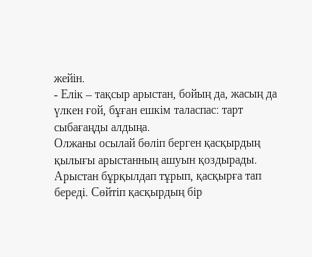жейін.
- Елік – тақсыр арыстан, бойың да, жасың да үлкен ғой, бұған ешкім таласпас: тарт сыбағаңды алдыңа.
Олжаны осылай бөліп берген қасқырдың қылығы арыстанның ашуын қоздырады. Арыстан бұрқылдап тұрып, қасқырға тап береді. Сөйтіп қасқырдың бір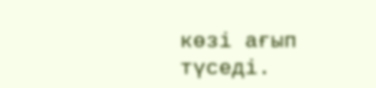көзі ағып түседі.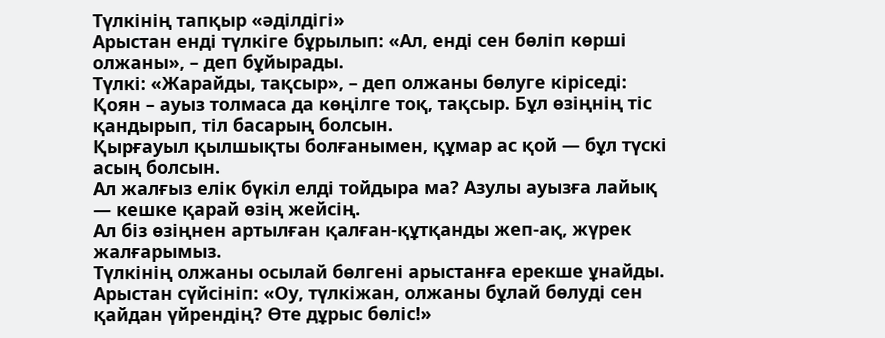Түлкінің тапқыр «әділдігі»
Арыстан енді түлкіге бұрылып: «Ал, енді сен бөліп көрші олжаны», – деп бұйырады.
Түлкі: «Жарайды, тақсыр», – деп олжаны бөлуге кіріседі:
Қоян – ауыз толмаса да көңілге тоқ, тақсыр. Бұл өзіңнің тіс қандырып, тіл басарың болсын.
Қырғауыл қылшықты болғанымен, құмар ас қой — бұл түскі асың болсын.
Ал жалғыз елік бүкіл елді тойдыра ма? Азулы ауызға лайық — кешке қарай өзің жейсің.
Ал біз өзіңнен артылған қалған-құтқанды жеп-ақ, жүрек жалғарымыз.
Түлкінің олжаны осылай бөлгені арыстанға ерекше ұнайды. Арыстан сүйсініп: «Оу, түлкіжан, олжаны бұлай бөлуді сен қайдан үйрендің? Өте дұрыс бөліс!»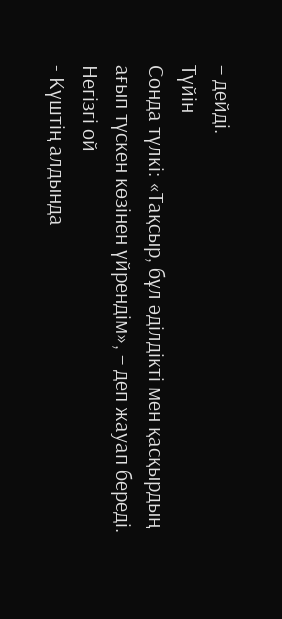– дейді.
Түйін
Сонда түлкі: «Тақсыр, бұл әділдікті мен қасқырдың ағып түскен көзінен үйрендім», – деп жауап береді.
Негізгі ой
- Күштің алдында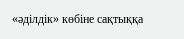«әділдік» көбіне сақтыққа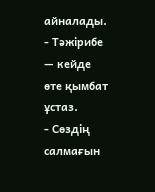айналады.
- Тәжірибе — кейде өте қымбат ұстаз.
- Сөздің салмағын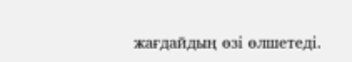жағдайдың өзі өлшетеді.